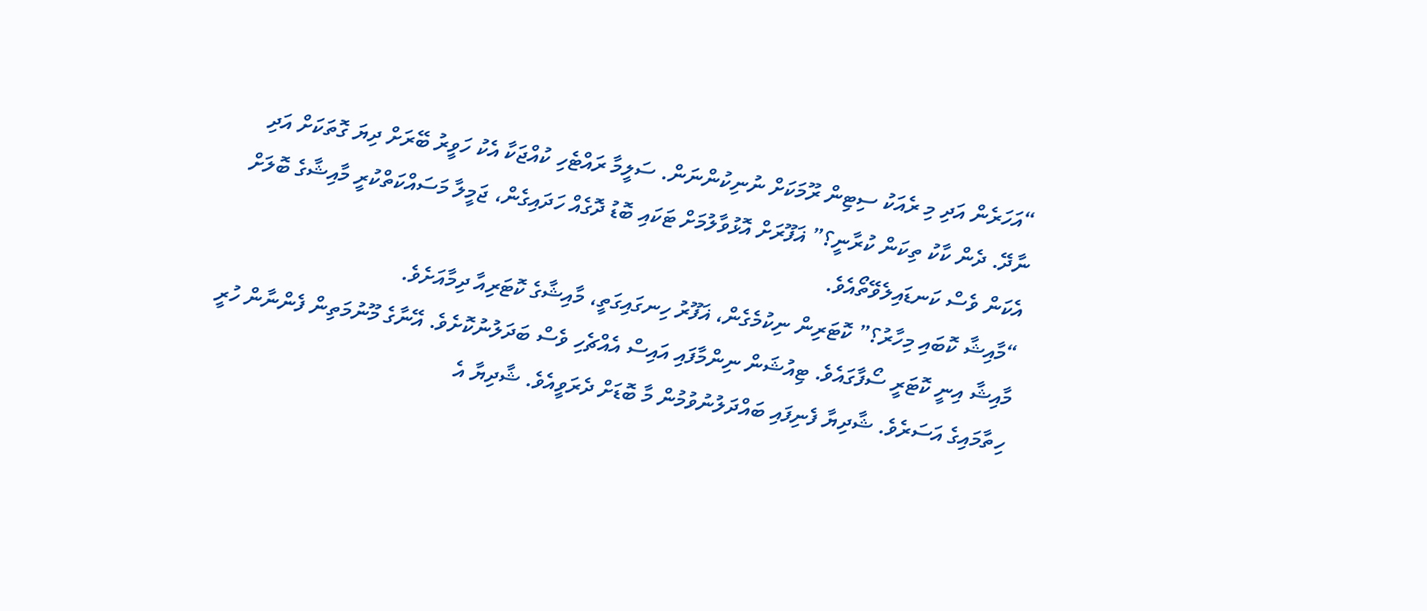“އަހަރެން އަދި މި ރެއަކު ސިޓިން ރޫމަކަށް ނުނިކުންނަން. ސަލީމާ ރައްޓެހި ކުއްޖަކާ އެކު ހަވީރު ބޭރަށް ދިޔަ ގޮތަކަށް އަދި ނާދޭ. ދެން ކާކު ތިކަން ކުރާނީ؟” ޣަފޫރަށް އޮޅުވާލުމަށް ޓަކައި ބޮޑު ދޮގެއް ހަދައިގެން، ޖަމީލާ މަސައްކަތްކުރީ މާއިޝާގެ ބޮލަށް އެކަން ވެސް ކަނޑައިލެވޭތޯއެވެ.
“މާއިޝާ ކޮބައި މިހާރު؟” ކޮޓަރިން ނިކުމެގެން، ޣަފޫރު ހިނގައިގަތީ، މާއިޝާގެ ކޮޓަރިއާ ދިމާއަށެވެ.
މާއިޝާ އިނީ ކޮޓަރީ ސޯފާގައެވެ. ޓިއުޝަން ނިންމާފައި އައިސް އެއްޗެހި ވެސް ބަދަލުނުކޮށެވެ. އޭނާގެ މޫނުމަތިން ފެންނާން ހުރީ ހިތާމައިގެ އަސަރެވެ. ޝާދިޔާ ފެނިފައި ބައްދަލުނުވުމުން މާ ބޮޑަށް ދެރަވީއެވެ. ޝާދިޔާ އެ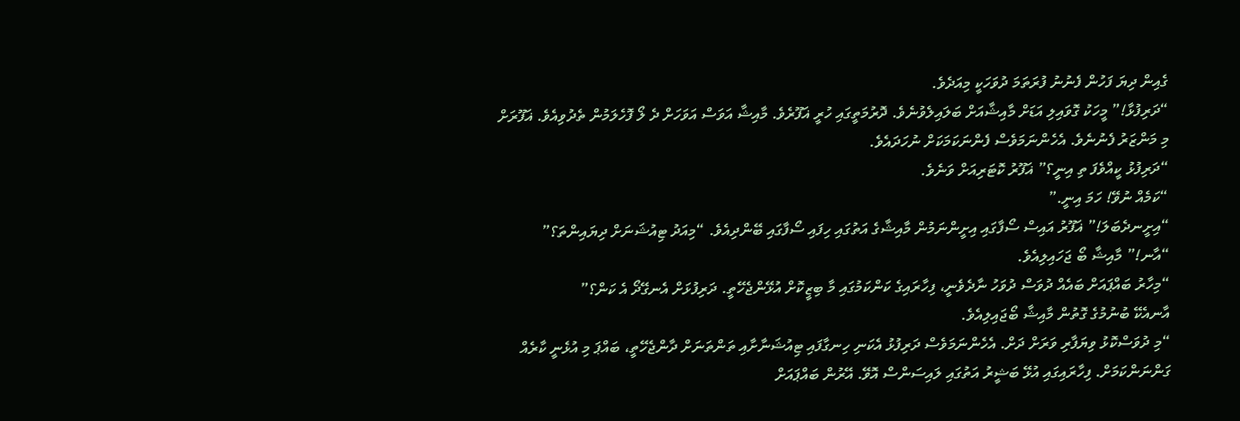ގެއިން ދިޔަ ފަހުން ފެނުނު ފުރަތަމަ ދުވަހަކީ މިއަދެވެ.
“ދަރިފުޅާ!” މީހަކު ގޮވައިލި އަޑަށް މާއިޝާއަށް ބަލައިލެވުނެވެ. ދޮރުމަތީގައި ހުރީ ޣަފޫރެވެ. މާއިޝާ އަވަސް އަވަހަށް ދެ ލޯ ފޮހެލަމުން ތެދުވިއެވެ. ޣަފޫރަށް މި މަންޒަރު ފެނުނެވެ. އެހެންނަމަވެސް ފެންނަކަމަކަށް ނުހަދައެވެ.
“ދަރިފުޅު ކީއްވެފަ ތި އިނީ؟” ޣަފޫރު ކޮޓަރިއަށް ވަނެވެ.
“ކަމެއް ނުވޭ! ހަމަ އިނީ.”
“އިށީނދެބަލަ!” ޣަފޫރު އައިސް ސޯފާގައި އިށީންނަމުން މާއިޝާގެ އަތުގައި ހިފައި ސޯފާގައި ބޭންދިއެވެ. “މިއަދު ޓިއުޝަނަށް ދިޔައިންތަ؟”
“އާނ!” މާއިޝާ ބޯ ޖަހައިލިއެވެ.
“މިހާރު ބައްޕައަށް ބައެއް ދުވަސް ދުވަހު ނާދެވެނީ، ފިހާރައިގެ ކަންކަމުގައި މާ ބިޒީކޮށް އުޅޭންޖެހޭތީ. ދަރިފުޅަށް އެނގޭދޯ އެ ކަން؟”
އާނއެކޭ ބުނުމުގެ ގޮތުން މާއިޝާ ބޯޖައިލިއެވެ.
“މި ދުވަސްކޮޅު ވިޔަފާރި ވަރަށް ދަށް. އެހެންނަމަވެސް ދަރިފުޅު އެކަނި ހިނގާފައި ޓިއުޝަނާށާއި ތަންތަނަށް ދާންޖެހޭތީ، ބައްޕަ މި އުޅެނީ ކާރެއް ގަންނަންކަމަށް. ފިހާރައިގައި އުޅޭ ބަޝީރު އަތުގައި ލައިސަންސް އޮވޭ. އޭރުން ބައްޕައަށް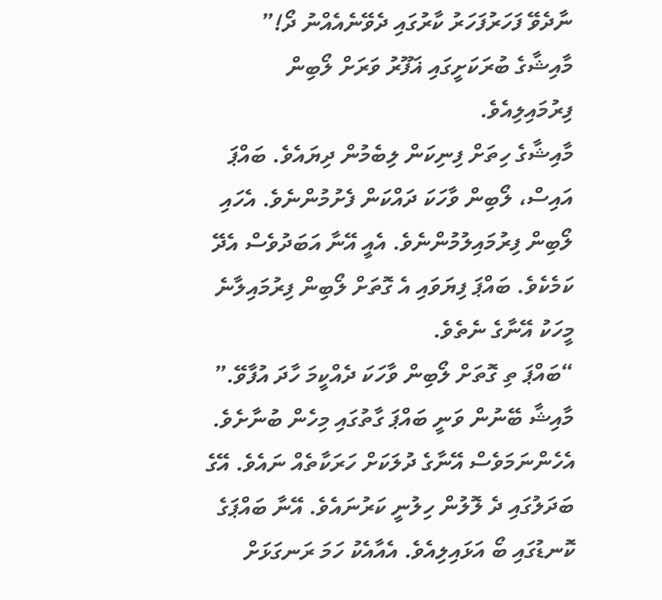ނާދެވޭ ފަހަރުފަހަރު ކާރުގައި ދެވޭނެއެއްނު ދޯ!” މާއިޝާގެ ބުރަކަށީގައި ޣަފޫރު ވަރަށް ލޯބިން ފިރުމައިލިއެވެ.
މާއިޝާގެ ހިތަށް ފިނިކަން ލިބެމުން ދިޔައެވެ. ބައްޕަ އައިސް، ލޯބިން ވާހަކަ ދައްކަން ފެށުމުންނެވެ. އެހައި ލޯބިން ފިރުމައިލުމުންނެވެ. އެއީ އޭނާ އަބަދުވެސް އެދޭ ކަމެކެވެ. ބައްޕަ ފިޔަވައި އެ ގޮތަށް ލޯބިން ފިރުމައިލާނެ މީހަކު އޭނާގެ ނެތެވެ.
“ބައްޕަ ތި ގޮތަށް ލޯބިން ވާހަކަ ދެއްކީމަ ހާދަ އުފާވޭ.”
މާއިޝާ ބޭނުން ވަނީ ބައްޕަ ގާތުގައި މިހެން ބުނާށެވެ. އެހެންނަމަވެސް އޭނާގެ ދުލަކަށް ހަރަކާތެއް ނައެވެ. އޭގެ ބަދަލުގައި ދެ ލޮލުން ހިލުނީ ކަރުނައެވެ. އޭނާ ބައްޕަގެ ކޮނޑުގައި ބޯ އަޅައިލިއެވެ. އެއާއެކު ހަމަ ރަނގަޅަށް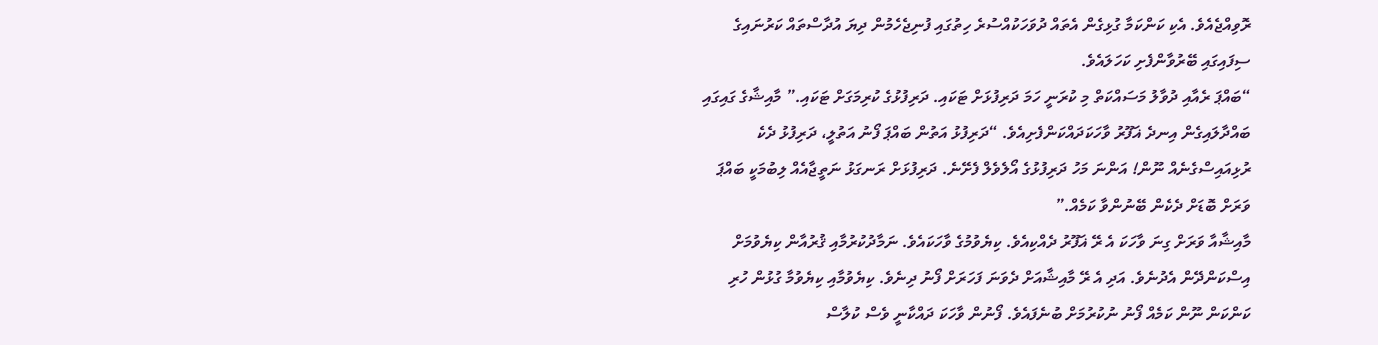ރޮވިއްޖެއެވެ. އެކި ކަންކަމާ ގުޅިގެން އެތައް ދުވަހަކުއްސުރެ ހިތުގައި ފުނިޖެހެމުން ދިޔަ އުދާސްތައް ކަރުނައިގެ ސިފައިގައި ބޭރުވާންފެށި ކަހަލައެވެ.
“ބައްޕަ ރެއާއި ދުވާލު މަސައްކަތް މި ކުރަނީ ހަމަ ދަރިފުޅަށް ޓަކައި. ދަރިފުޅުގެ ކުރިމަގަށް ޓަކައި.” މާއިޝާގެ ގައިގައި ބައްދާލައިގެން އިނދެ ޣަފޫރު ވާހަކަދައްކަންފެށިއެވެ. “ދަރިފުޅު އަތުން ބައްޕަ ފޯނު އަތުލީ، ދަރިފުޅު ދެކެ ރުޅިއައިސްގެނެއް ނޫން! އަންނަ މަހު ދަރިފުޅުގެ އޯލެވެލް ފެށޭނެ. ދަރިފުޅަށް ރަނގަޅު ނަތީޖާއެއް ލިބުމަކީ ބައްޕަ ވަރަށް ބޮޑަށް ދެކެން ބޭނުންވާ ކަމެއް.”
މާއިޝާއާ ވަރަށް ގިނަ ވާހަކަ އެ ރޭ ޣަފޫރު ދެއްކިއެވެ. ކިޔެވުމުގެ ވާހަކައެވެ. ނަމާދުކުރުމާއި ޤުރުއާން ކިޔެވުމަށް އިސްކަންދޭން އެދުނެވެ. އަދި އެ ރޭ މާއިޝާއަށް ދެވަނަ ފަހަރަށް ފޯނު ދިނެވެ. ކިޔެވުމާއި ކިޔެވުމާ ގުޅުން ހުރި ކަންކަން ނޫން ކަމެއް ފޯނު ނުކުރުމަށް ބުނެފައެވެ. ފޯނުން ވާހަކަ ދައްކާނީ ވެސް ކުލާސް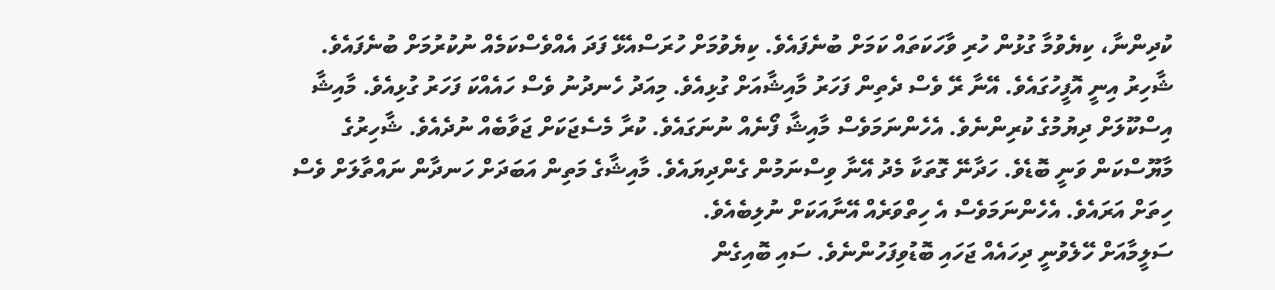ކުދިންނާ، ކިޔެވުމާ ގުޅުން ހުރި ވާހަކަތައް ކަމަށް ބުނެފައެވެ. ކިޔެވުމަށް ހުރަސްއެޅޭ ފަދަ އެއްވެސްކަމެއް ނުކުރުމަށް ބުނެފައެވެ.
ޝާހިރު އިނީ އޮފީހުގައެވެ. އޭނާ ރޭ ވެސް ދެތިން ފަހަރު މާއިޝާއަށް ގުޅިއެވެ. މިއަދު ހެނދުނު ވެސް ހައެއްކަ ފަހަރު ގުޅިއެވެ. މާއިޝާ އިސްކޫލަށް ދިޔުމުގެ ކުރިންނެވެ. އެހެންނަމަވެސް މާއިޝާ ފޯނެއް ނުނަގައެވެ. ކުރާ މެސެޖަކަށް ޖަވާބެއް ނުދެއެވެ. ޝާހިރުގެ މާޔޫސްކަން ވަނީ ބޮޑެވެ. ހަދާނޭ ގޮތަކާ މެދު އޭނާ ވިސްނަމުން ގެންދިޔައެވެ. މާއިޝާގެ މަތިން އަބަދަށް ހަނދާން ނައްތާލަށް ވެސް ހިތަށް އަރައެވެ. އެހެންނަމަވެސް އެ ހިތްވަރެއް އޭނާއަކަށް ނުލިބެއެވެ.
ސަލީމާއަށް ހޭލެވުނީ ދިހައެއް ޖަހައި ބޮޑުވިފަހުންނެވެ. ސައި ބޮއިގެން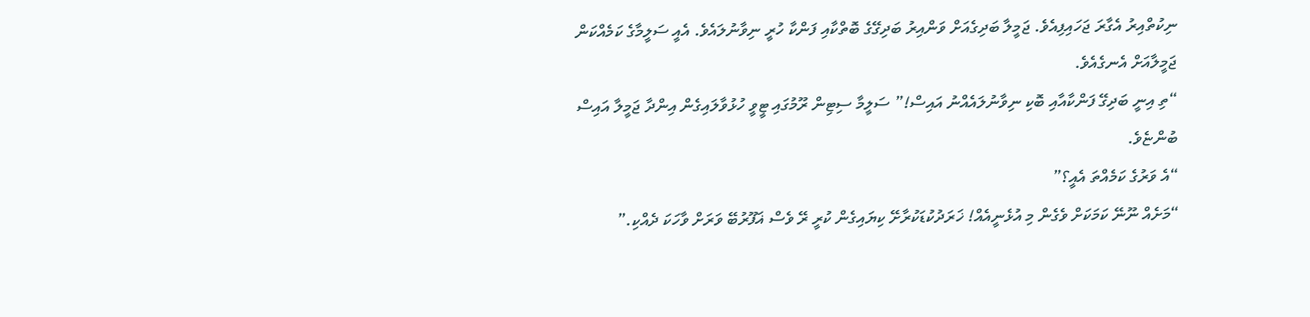ނިކުތްއިރު އެގާރަ ޖަހައިފިއެވެ. ޖަމީލާ ބަދިގެއަށް ވަންއިރު ބަދިގޭގެ ބޮތްކާއި ފަންކާ ހުރީ ނިވާނުލައެވެ. އެއީ ސަލީމާގެ ކަމެއްކަން ޖަމީލާއަށް އެނގެއެވެ.
“ތި އިނީ ބަދިގޭ ފަންކާއާއި ބޮކި ނިވާނުލައެއްނު އައިސް!” ސަލީމާ ސިޓިން ރޫމުގައި ޓީވީ ހުޅުވާލައިގެން އިންދާ ޖަމީލާ އައިސް ބުންޏެވެ.
“އެ ވަރުގެ ކަމެއްތަ އެއީ؟”
“މަށެއް ނޫނޭ ކަމަކަށް ވެގެން މި އުޅެނީއެއް! ޚަރަދުކުޑަކުރާށޭ ކިޔައިގެން ކުރީ ރޭ ވެސް ޣަފޫރުބޭ ވަރަށް ވާހަކަ ދެއްކި.”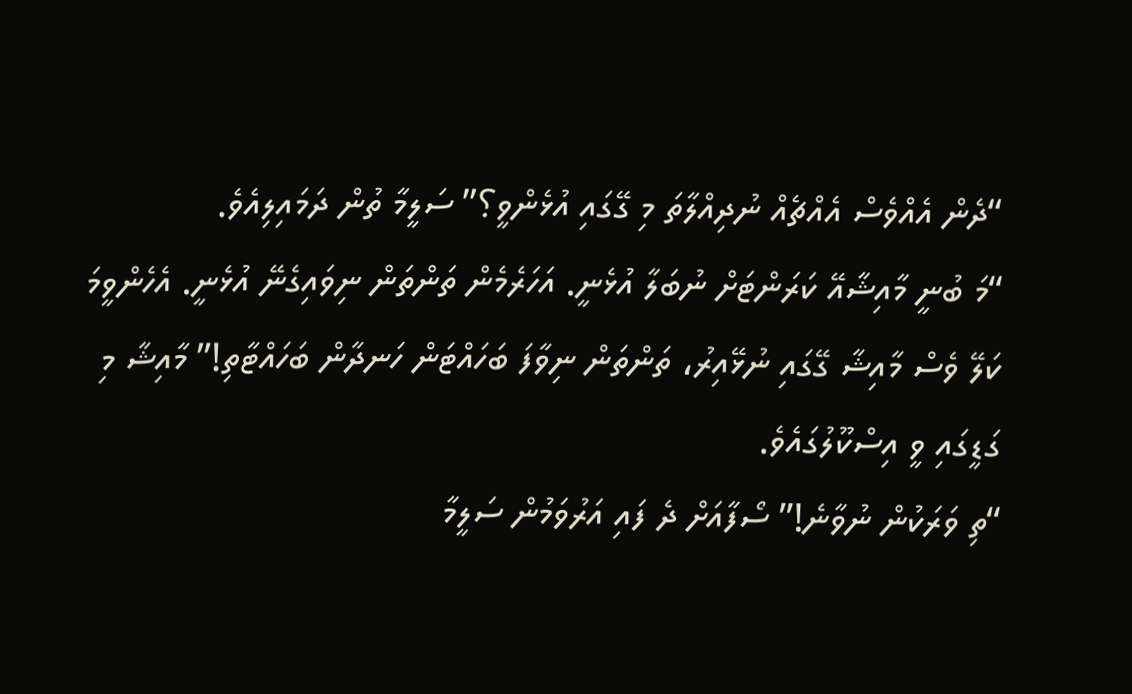“ދެން އެއްވެސް އެއްޗެއް ނުދިއްލާތަ މި ގޭގައި އުޅެންވީ؟” ސަލީމާ ތުން ދަމައިލިއެވެ.
“މަ ބުނީ މާއިޝާއޭ ކަރަންޓަށް ނުބަލާ އުޅެނީ. އަހަރެމެން ތަންތަން ނިވައިގެނޭ އުޅެނީ. އެހެންވީމަ ކަލޭ ވެސް މާއިޝާ ގޭގައި ނުޅޭއިރު، ތަންތަން ނިވާފަ ބަހައްޓަން ހަނދާން ބަހައްޓާތި!” މާއިޝާ މި ގަޑީގައި ވީ އިސްކޫލުގައެވެ.
“ތި ވަރަކުން ނުވާނެ!” ސޯފާއަށް ދެ ފައި އަރުވަމުން ސަލީމާ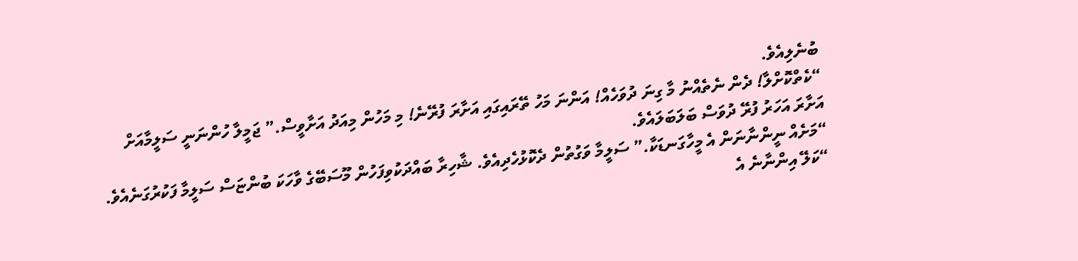ބުނެލިއެވެ.
“ކެތްކޮށްލާ! ދެން ނެތެއްނު މާ ގިނަ ދުވަހެއް! އަންނަ މަހު ތޭރައިގައި އަށާރަ ފުރޭނެ! މި މަހުން މިއަދު އަށާވީސް.” ޖަމީލާ ހުންނަނީ ސަލީމާއަށް އަށާރަ އަހަރު ފުރޭ ދުވަސް ބަލަބަލައެވެ.
“މަށެއް ނީންނާނަން އެ މީހާގަނޑަކާ.” ސަލީމާ ވަގުތުން ދެކޮޅުހެދިއެވެ. ޝާހިރާ ބައްދަކުވިފަހުން މޫސަބޭގެ ވާހަކަ ބުންޏަސް ސަލީމާ ފަކުރުގަނެއެވެ.
“ކަލޭ އިންނާނެ އެ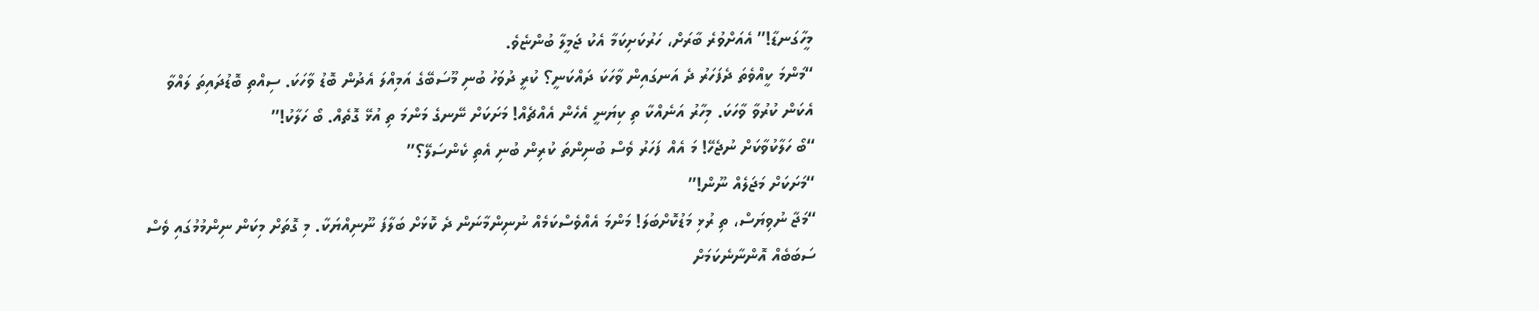މީހާގަނޑާ!” އެއަށްވުރެ ބާރަށް، ހަރުކަށިކަމާ އެކު ޖަމީލާ ބުންޏެވެ.
“މަންމަ ކީއްވެތަ ދެފަހަރު ދެ އަނގައިން ވާހަކަ ދައްކަނީ؟ ކުރީ ދުވަހު ބުނި މޫސަބޭގެ އަމިއްލަ އެދުން ބޮޑު ވާހަކަ. ސިއްތި ބޮޑުދައިތަ ލައްވާ އެކަން ކުރުވާ ވާހަކަ. މިހާރު އަނެއްކާ ތި ކިޔަނީ އެހެން އެއްޗެއް! މަށަކަށް ނޭނގެ މަންމަ ތި އުޅޭ ގޮތެއް. ބޯ ހަލާކު!”
“ބޯ ހަލާކުވާކަށް ނުޖެހޭ! މަ އެއް ފަހަރު ވެސް ބުނިންތަ ކުރިން ބުނި އެތި ކެންސަލޭ؟”
“މަށަކަށް މަޖަލެއް ނޫން!”
“މަޖާ ނުވިޔަސް، ތި ރުޅި މަޑުކޮށްބަލަ! މަންމަ އެއްވެސްކަމެއް ނުނިންމާނަން ދެ ކޮޅަށް ބަލާފަ ނޫނިއްޔަކާ. މި ގޮތަށް މިކަން ނިންމުމުގައި ވެސް ސަބަބެއް އޮންނާނެކަމަށް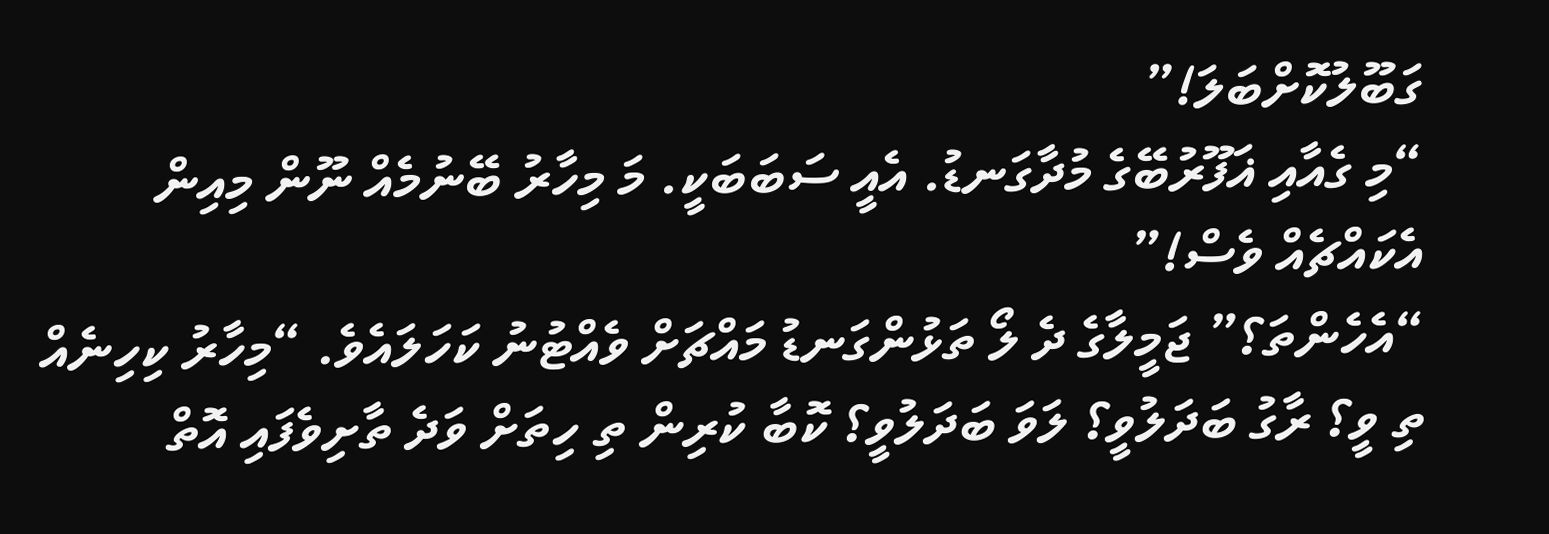ގަބޫލުކޮށްބަލަ!”
“މި ގެއާއި ޣަފޫރުބޭގެ މުދާގަނޑު. އެއީ ސަބަބަކީ. މަ މިހާރު ބޭނުމެއް ނޫން މިއިން އެކައްޗެއް ވެސް!”
“އެހެންތަ؟” ޖަމީލާގެ ދެ ލޯ ތަޅުންގަނޑު މައްޗަށް ވެއްޓުނު ކަހަލައެވެ. “މިހާރު ކިހިނެއް ތި ވީ؟ ރާގު ބަދަލުވީ؟ ލަވަ ބަދަލުވީ؟ ކޮބާ ކުރިން ތި ހިތަށް ވަދެ ތާށިވެފައި އޮތް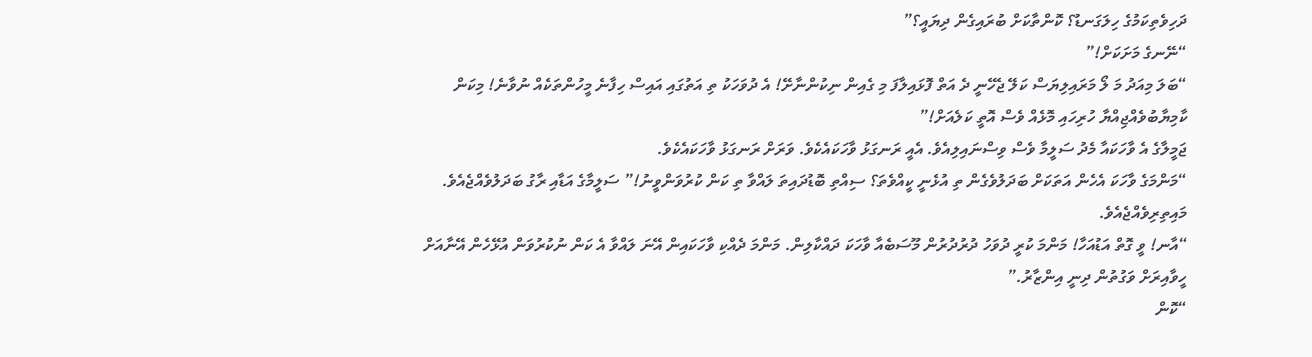ދަހިވެތިކަމުގެ ހިލަގަނޑު؟ ކޮންތާކަށް ބުރައިގެން ދިޔައީ؟”
“ނޭނގެ މަށަކަށް!”
“ބަލަ މިއަދު މަ ލޯ މަރައިލިޔަސް ކަލޭ ޖެހޭނީ ދެ އަތް ފޮޅައިލާފަ މި ގެއިން ނިކުންނާށޭ! އެ ދުވަހަކު ތި އަތުގައި އައިސް ހިފާނެ މީހުންތަކެއް ނުވާނެ! މިކަން ކާމިޔާބުވެއްޖިއްޔާ ހުރިހައި މޮޅެއް ވެސް އޮތީ ކަލެއަށް!”
ޖަމީލާގެ އެ ވާހަކައާ މެދު ސަލީމާ ވެސް ވިސްނައިލިއެވެ. އެއީ ރަނގަޅު ވާހަކައެކެވެ. ވަރަށް ރަނގަޅު ވާހަކައެކެވެ.
“މަންމަގެ ވާހަކަ އެހެން އަތަކަށް ބަދަލުވެގެން ތި އުޅެނީ ކީއްވެތަ؟ ސިއްތި ބޮޑުދައިތަ ލައްވާ ތި ކަން ކުރުވަންވީނު!” ސަލީމާގެ އަޑާއި ރާގު ބަދަލުވެއްޖެއެވެ. މައިތިރިވެއްޖެއެވެ.
“އާނ! ވީ ގޮތް އަޑުއަހާ! މަންމަ ކުރީ ދުވަހު ދުރުދުރުން މޫސަބެއާ ވާހަކަ ދައްކާލިން. މަންމަ ދެއްކި ވާހަކައިން އޭނަ ލައްވާ އެ ކަން ނުކުރުވަން އުޅޭހެން އޭނާއަށް ހީވާއިރަށް ވަގުތުން ދިނީ އިންޒާރު.”
“ކޮން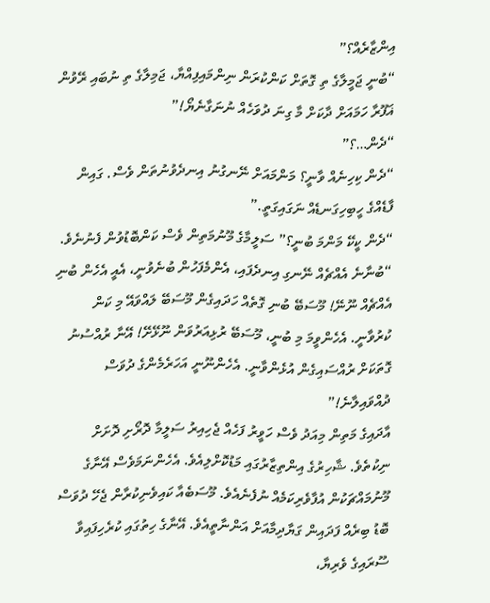އިންޒާރެއް؟”
“ބުނީ ޖަމީލާގެ ތި ގޮތަށް ކަންކުރަން ނިންމައިފިއްޔާ، ޖަމިލާގެ ތި ނުބައި ރޭވުން ޣަފޫރާ ހަމައަށް ދާކަށް މާ ގިނަ ދުވަހެއް ނުނަގާނެޔޯ!”
“ދެން…؟”
“ދެން ކިހިނެއް ވާނީ؟ މަންމައަށް ނޭނގުނު އިނދެވުނުތަން ވެސް. ގައިން ފާޑެއްގެ ހީބިހިގަނޑެއް ނަގައިގަތީ.”
“ދެން ކީކޭ މަންމަ ބުނީ؟” ސަލީމާގެ މޫނުމަތިން ވެސް ކަންބޮޑުވުން ފެނުނެވެ.
“ބުނާނެ އެއްޗެއް ނޭނގި އިނދެފައި، އެންމެފަހުން ބުނެވުނީ، އެއީ އެހެން ބުނި އެއްޗެއް ނޫނޭ! މޫސަބޭ ބުނި ގޮތެއް ހަދައިގެން މޫސަބޭ ލައްވައޭ މި ކަން ކުރުވާނީ. އެހެންވީމަ މި ބުނީ، މޫސަބޭ ރުޅިއަރުވަން ނޫޅޭށޭ! އޭނާ ރުއްސުނު ގޮތަކަށް ރުއްސައިގެން އުޅެންވާނީ. އެހެންނޫނީ އަހަރެމެންގެ ދުވަސް ދުއްވައިލާނެ!”
އާދައިގެ މަތިން މިއަދު ވެސް ހަވީރު ފަހެއް ޖެހިއިރު ސަލީމާ ދޮރޯށި ދޮށަށް ނިކުތެވެ. ޝާހިރުގެ އިންތިޒާރުގައި މަޑުކޮށްލިއެވެ. އެހެންނަމަވެސް އޭނާގެ މޫނުމައްޗަކުން އުފާވެރިކަމެއް ނުފެނެއެވެ. މޫސަބެއާ ކައިވެނިކުރާން ޖެހޭ ދުވަސް ބޮޑު ބިރެއް ފަދައިން ގަޔާދިމާއަށް އަންނާތީއެވެ. އޭނާގެ ހިތުގައި ކުރެހިފައިވާ ސޫރައިގެ ވެރިޔާ،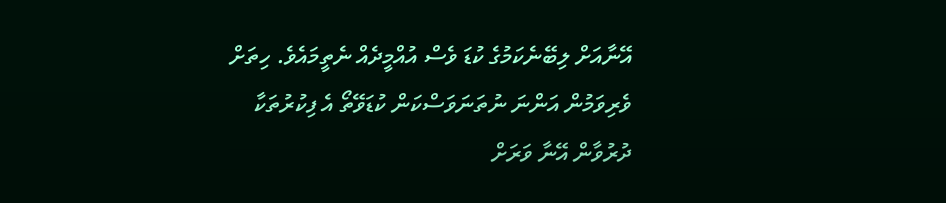އޭނާއަށް ލިބޭނެކަމުގެ ކުޑަ ވެސް އުއްމީދެއް ނެތީމައެވެ. ހިތަށް ވެރިވަމުން އަންނަ ނުތަނަވަސްކަން ކުޑަވޭތޯ އެ ފިކުރުތަކާ ދުރުވާން އޭނާ ވަރަށް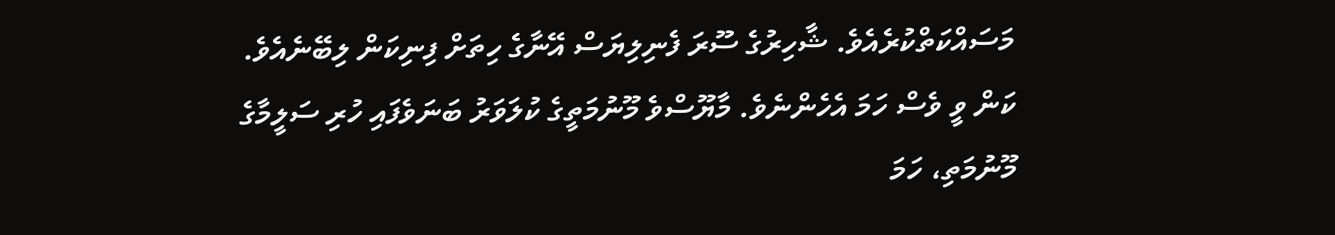މަސައްކަތްކުރެއެވެ. ޝާހިރުގެ ސޫރަ ފެނިލިޔަސް އޭނާގެ ހިތަށް ފިނިކަން ލިބޭނެއެވެ.
ކަން ވީ ވެސް ހަމަ އެހެންނެވެ. މާޔޫސްވެ މޫނުމަތީގެ ކުލަވަރު ބަނަވެފައި ހުރި ސަލީމާގެ މޫނުމަތި، ހަމަ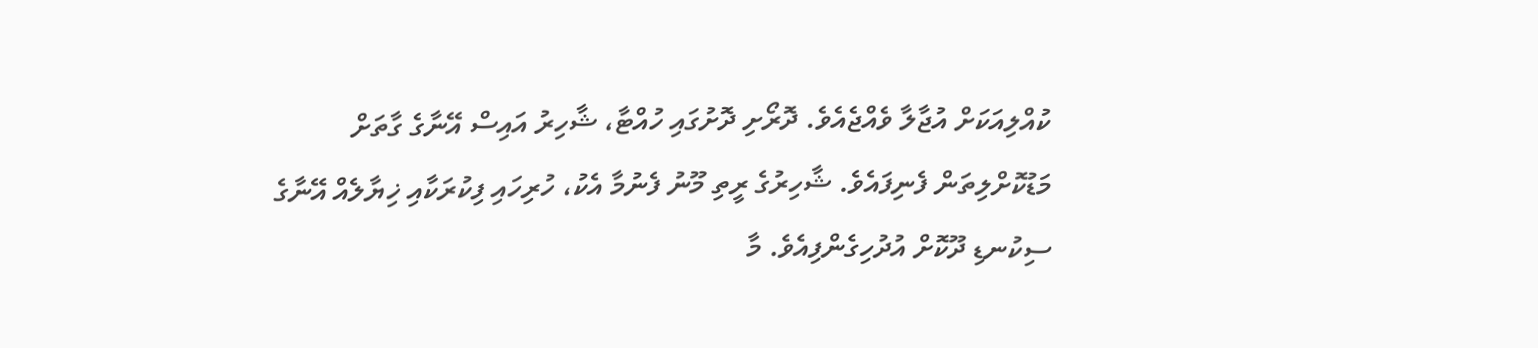ކުއްލިއަކަށް އުޖާލާ ވެއްޖެއެވެ. ދޮރޯށި ދޮށުގައި ހުއްޓާ، ޝާހިރު އައިސް އޭނާގެ ގާތަށް މަޑުކޮށްލިތަން ފެނިފައެވެ. ޝާހިރުގެ ރީތި މޫނު ފެނުމާ އެކު، ހުރިހައި ފިކުރަކާއި ޚިޔާލެއް އޭނާގެ ސިކުނޑި ދޫކޮށް އުދުހިގެންފިއެވެ. މާ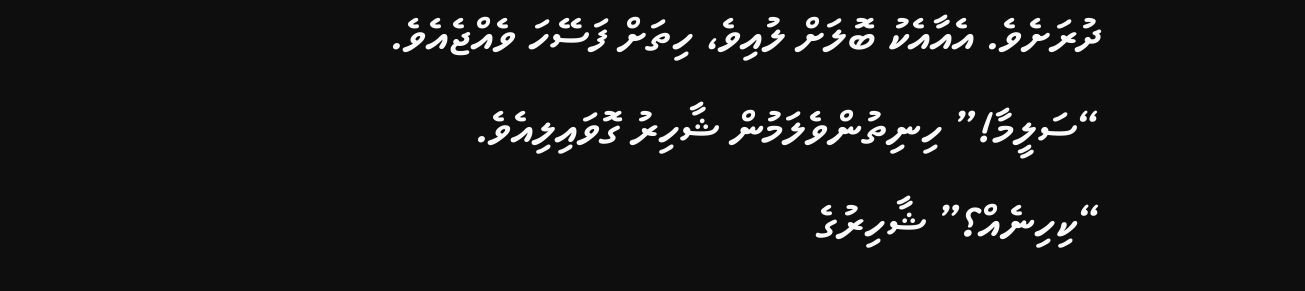ދުރަށެވެ. އެއާއެކު ބޮލަށް ލުއިވެ، ހިތަށް ފަސޭހަ ވެއްޖެއެވެ.
“ސަލީމާ!” ހިނިތުންވެލަމުން ޝާހިރު ގޮވައިލިއެވެ. “ކިހިނެއް؟” ޝާހިރުގެ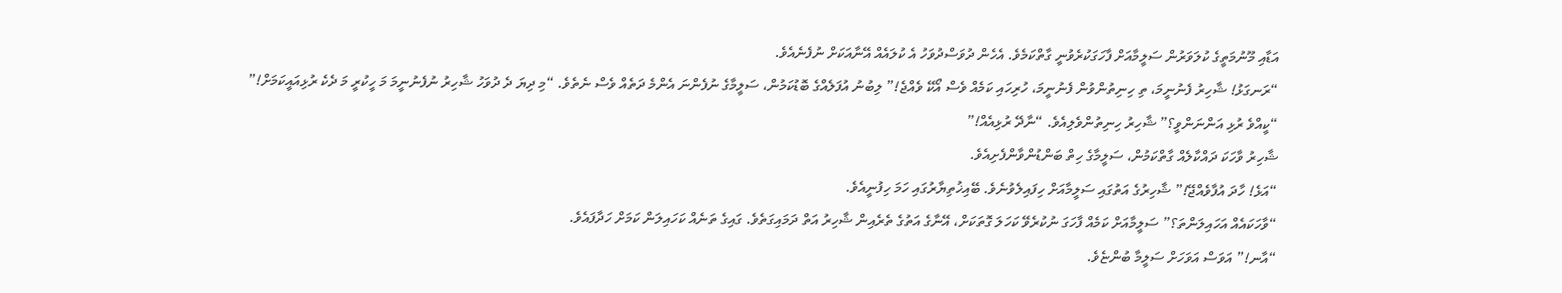އަޑާއި މޫނުމަތީގެ ކުލަވަރުން ސަލީމާއަށް ފާހަގަކުރެވުނީ ގާތްކަމެވެ. އެހެން ދުވަސްދުވަހު އެ ކުލައެއް އޭނާއަކަށް ނުފެނެއެވެ.
“ރަނގަޅު! ޝާހިރު ފެނުނީމަ، ތި ހިނިތުންވުން ފެނުނީމަ، ހުރިހައި ކަމެއް ވެސް އޯކޭ ވެއްޖެ!” ލިބުނު އުފަލެއްގެ ބޮޑުކަމުން، ސަލީމާގެ ނުފެންނަ އެންމެ ދަތެއް ވެސް ނެތެވެ. “މި ދިޔަ ދެ ދުވަހު ޝާހިރު ނުފެނުނީމަ މަ ހީކުރީ މަ ދެކެ ރުޅިއައީކަމަށް!”
“ކީއްވެ ރުޅި އަންނަންވީ؟” ޝާހިރު ހިނިތުންވެލިއެވެ. “ނާދޭ ރުޅިއެއް!”
ޝާހިރު ވާހަކަ ދައްކާލެއް ގާތްކަމުން، ސަލީމާގެ ހިތް ބަންޑުންވާންފެށިއެވެ.
“އަޅެ! ހާދަ އުފާވެއްޖޭ!” ޝާހިރުގެ އަތުގައި ސަލީމާއަށް ހިފައިލެވުނެވެ. ބޭއިޚުތިޔާރުގައި ހަމަ ހިފުނީއެވެ.
“ވާހަކައެއް އަހައިލަންތަ؟” ސަލީމާއަށް ކަމެއް ފާހަގަ ނުކުރެވޭ ކަހަލަ ގޮތަކަށް، އޭނާގެ އަތުގެ ތެރެއިން ޝާހިރު އަތް ދަމައިގަތެވެ. ގައިގެ ތަނެއް ކަހައިލަން ކަމަށް ހަދާފައެވެ.
“އާނ!” އަވަސް އަވަހަށް ސަލީމާ ބުންޏެވެ.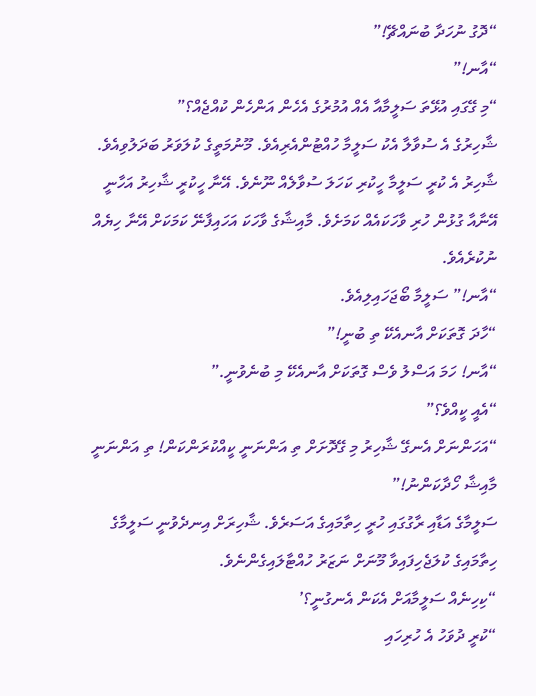“ދޮގު ނުހަދާ ބުނައްޗޭ!”
“އާނ!”
“މި ގޭގައި އުޅޭތަ ސަލީމާއާ އެއް އުމުރުގެ އެހެން އަންހެން ކުއްޖެއް؟”
ޝާހިރުގެ އެ ސުވާލާ އެކު ސަލީމާ ހުއްޓުންއެރިއެވެ. މޫނުމަތީގެ ކުލަވަރު ބަދަލުވިއެވެ. ޝާހިރު އެ ކުރީ ސަލީމާ ހީކުރި ކަހަލަ ސުވާލެއް ނޫނެވެ. އޭނާ ހީކުރީ ޝާހިރު އަހާނީ އޭނާއާ ގުޅުން ހުރި ވާހަކައެއް ކަމަށެވެ. މާއިޝާގެ ވާހަކަ އަހައިފާނޭ ކަމަކަށް އޭނާ ހިޔެއް ނުކުރެއެވެ.
“އާނ!” ސަލީމާ ބޯޖަހައިލިއެވެ.
“ހާދަ ގޮތަކަށް އާނއެކޭ ތި ބުނީ!”
“އާނ! ހަމަ އަސްލު ވެސް ގޮތަކަށް އާނއެކޭ މި ބުނެވުނީ.”
“އެއީ ކީއްވެ؟”
“އަހަންނަށް އެނގޭ ޝާހިރު މި ގޭދޮށަށް ތި އަންނަނީ ކީއްކުރަންކަން! ތި އަންނަނީ މާއިޝާ ހޯދާކަންނު!”
ސަލީމާގެ އަޑާއި ރާގުގައި ހުރީ ހިތާމައިގެ އަސަރެވެ. ޝާހިރަށް އިނދެވުނީ ސަލީމާގެ ހިތާމައިގެ ކުލަޖެހިފައިވާ މޫނަށް ނަޒަރު ހުއްޓާލައިގެންނެވެ.
“ކިހިނެއް ސަލީމާއަށް އެކަން އެނގުނީ؟’
“ކުރީ ދުވަހު އެ ހުރިހައި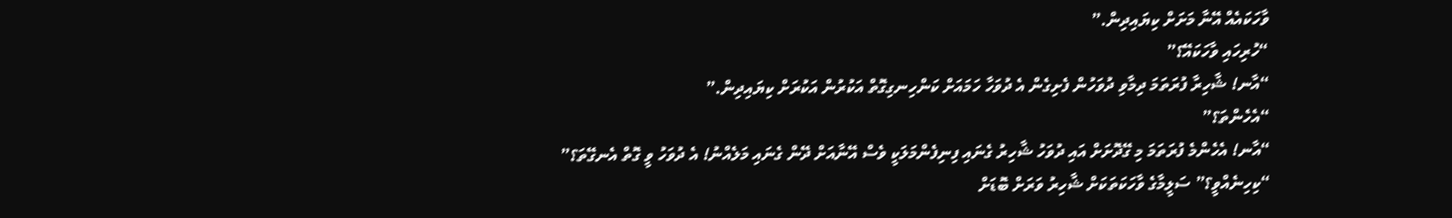ވާހަކައެއް އޭނާ މަށަށް ކިޔައިދިން.”
“ހުރިހައި ވާހަކައޭ؟”
“އާނ! ޝާހިރާ ފުރަތަމަ ދިމާވި ދުވަހުން ފެށިގެން އެ ދުވަހާ ހަމައަށް ކަންހިނގިގޮތް އަކުރުން އަކުރަށް ކިޔައިދިން.”
“އެހެންތަ؟”
“އާނ! އެހެންމެ ފުރަތަމަ މި ގޭދޮށަށް އައި ދުވަހު ޝާހިރު ގެނައި ފިނިފެންމަލަކީ ވެސް އޭނާއަށް ދޭން ގެނައި މަލެއްނު! އެ ދުވަހު ވީ ގޮތް އެނގޭތަ؟”
“ކިހިނެއްވީ؟” ސަލީމާގެ ވާހަކަތަކަށް ޝާހިރު ވަރަށް ބޮޑަށް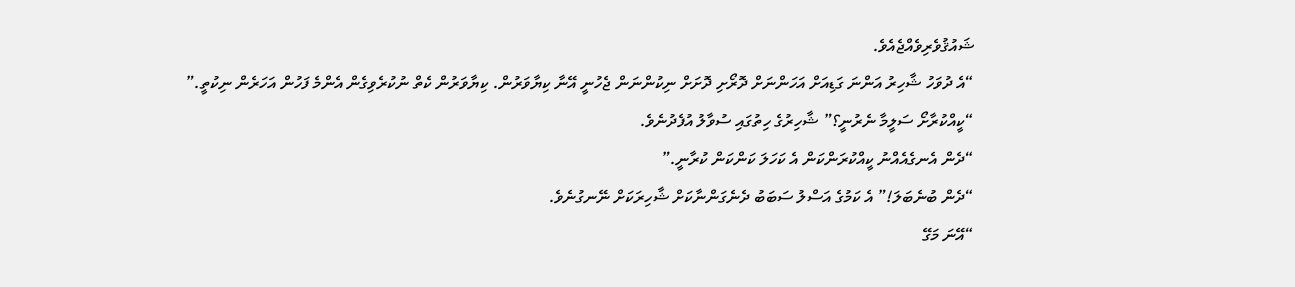ޝައުޤުވެރިވެއްޖެއެވެ.
“އެ ދުވަހު ޝާހިރު އަންނަ ގަޑިއަށް އަހަންނަށް ދޮރޯށި ދޮށަށް ނިކުންނަން ޖެހުނީ އޭނާ ކިޔާވަރުން. ކިޔާވަރުން ކެތް ނުކުރެވިގެން އެންމެ ފަހުން އަހަރެން ނިކުތީ.”
“ކީއްކުރާށޯ ސަލީމާ ނެރުނީ؟” ޝާހިރުގެ ހިތުގައި ސުވާލު އުފެދުނެވެ.
“ދެން އެނގެއެއްނު ކީއްކުރަންކަން އެ ކަހަލަ ކަންކަން ކުރާނީ.”
“ދެން ބުނެބަލަ!” އެ ކަމުގެ އަސްލު ސަބަބު ދެނެގަންނާކަށް ޝާހިރަކަށް ނޭނގުނެވެ.
“އޭނަ މަގޭ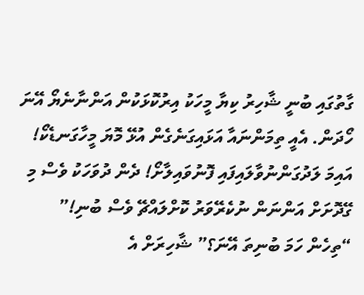ގާތުގައި ބުނީ ޝާހިރު ކިޔާ މީހަކު އިރުކޮޅަކުން އަންނާނެޔޯ އޭނަ ހޯދަން. އެއީ ތިމަންނައާ އަޅައިގަނެގެން އުޅޭ މޮޔަ މީހާގަނޑެކޯ! އައިމަ ލަދުގަންނުވާލައިފައި ފޮނުވައިލާށޯ! ދެން ދުވަހަކު ވެސް މި ގޭދޮށަށް އަންނަން ނުކެރޭވަރު ކޮށްލައްޗޭ ވެސް ބުނި!”
“ތިހެން ހަމަ ބުނިތަ އޭނަ؟” ޝާހިރަށް އެ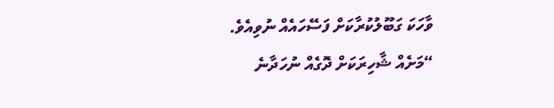ވާހަކަ ގަބޫލުކުރާކަށް ފަސޭހައެއް ނުވިއެވެ.
“މަށެއް ޝާހިރަކަށް ދޮގެއް ނުހަދާނެ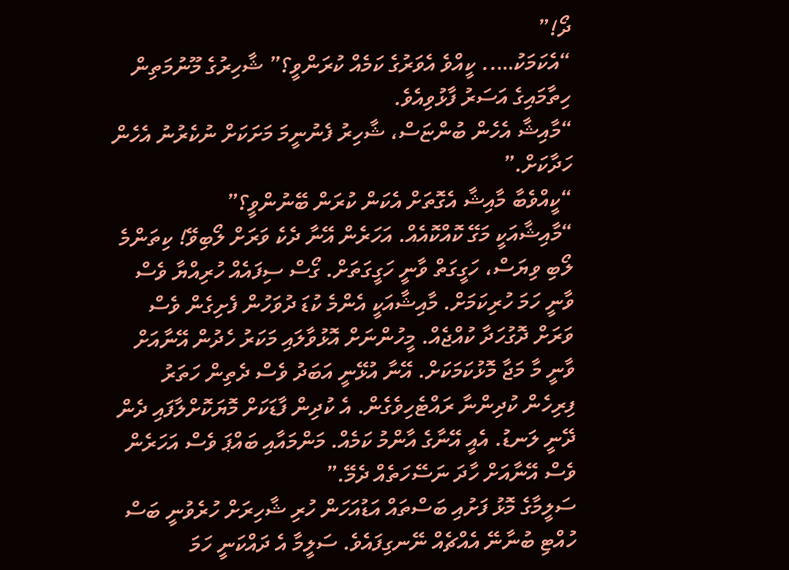ދޯ!”
“އެކަމަކު….. ކީއްވެ އެވަރުގެ ކަމެއް ކުރަންވީ؟” ޝާހިރުގެ މޫނުމަތިން ހިތާމައިގެ އަސަރު ފާޅުވިއެވެ.
“މާއިޝާ އެހެން ބުންޏަސް، ޝާހިރު ފެނުނީމަ މަށަކަށް ނުކެރުނު އެހެން ހަދާކަށް.”
“ކީއްވެބާ މާއިޝާ އެގޮތަށް އެކަން ކުރަން ބޭނުންވީ؟”
“މާއިޝާއަކީ މަގޭ ކޮއްކޮއެއް. އަހަރެން އޭނާ ދެކެ ވަރަށް ލޯބިވޭ! ކިތަންމެ ލޯބި ވިޔަސް، ހަގީގަތް ވާނީ ހަގީގަތަށް. ގޯސް ސިފައެއް ހުރިއްޔާ ވެސް ވާނީ ހަމަ ހުރިކަމަށް. މާއިޝާއަކީ އެންމެ ކުޑަ ދުވަހުން ފެށިގެން ވެސް ވަރަށް ދޮގުހަދާ ކުއްޖެއް. މީހުންނަށް އޮޅުވާލައި މަކަރު ހެދުން އޭނާއަށް ވާނީ މާ މަޖާ މޮޅުކަމަކަށް. އޭނާ އުޅޭނީ އަބަދު ވެސް ދެތިން ހަތަރު ފިރިހެން ކުދިންނާ ރައްޓެހިވެގެން. އެ ކުދިން ފާޑަކަށް މޮޔަކޮށްލާފައި ދެން ދޭނީ ލަނޑު. އެއީ އޭނާގެ އާންމު ކަމެއް. މަންމައާއި ބައްޕަ ވެސް އަހަރެން ވެސް އޭނާއަށް ހާދަ ނަސޭހަތެއް ދެމޭ.”
ސަލީމާގެ މޮޅު ފަށުއި ބަސްތައް އަޑުއަހަން ހުރި ޝާހިރަށް ހުރެވުނީ ބަސް ހުއްޓި ބުނާނޭ އެއްޗެއް ނޭނގިފައެވެ. ސަލީމާ އެ ދައްކަނީ ހަމަ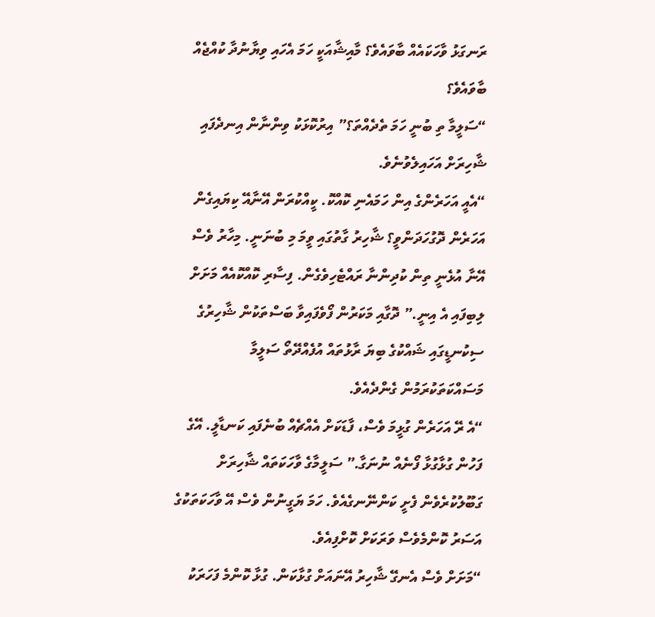ރަނގަޅު ވާހަކައެއް ބާވައެވެ؟ މާއިޝާއަކީ ހަމަ އެހައި ވިޔާނުދާ ކުއްޖެއް ބާވައެވެ؟
“ސަލީމާ ތި ބުނީ ހަމަ ތެދެއްތަ؟” އިރުކޮޅަކު ވިންނާން އިނދެފައި ޝާހިރަށް އަހައިލެވުނެވެ.
“އެއީ އަހަރެންގެ އިން ހަމައެނި ކޮއްކޮ. ކީއްކުރަން އޭނާއޭ ކިޔައިގެން އަހަރެން ދޮގުހަދަންވީ؟ ޝާހިރު ގާތުގައި ވީމަ މި ބުނަނީ. މިހާރު ވެސް އޭނާ އުޅެނީ ތިން ކުދިންނާ ރައްޓެހިވެގެން. ފިސާރި ކޮއްކޮއެއް މަށަށް ލިބިފައި އެ އިނީ.” ދޮގާއި މަކަރުން ފޯވެފައިވާ ބަސްތަކުން ޝާހިރުގެ ސިކުނޑީގައި ޝައްކުގެ ބިޔަ ރާޅުތައް އުފެއްދޭތޯ ސަލީމާ މަސައްކަތަކުރަމުން ގެންދެއެވެ.
“އެ ރޭ އަހަރެން ގުޅީމަ ވެސް، ފާޑަކަށް އެއްޗެއް ބުނެފައި ކަނޑާލީ. އޭގެ ފަހުން ގުޅާގުޅާ ފޯނެއް ނުނަގާ.” ސަލީމާގެ ވާހަކަތައް ޝާހިރަށް ގަބޫލުކުރެވެން ފެށީ ކަންނޭނގެއެވެ. ހަމަ ޔަގީނުން ވެސް އޭ ވާހަކަތަކުގެ އަސަރު ކޮންމެވެސް ވަރަކަށް ކޮށްފިއެވެ.
“މަށަށް ވެސް އެނގޭ ޝާހިރު އޭނައަށް ގުޅާކަން. ގުޅާ ކޮންމެ ފަހަރަކު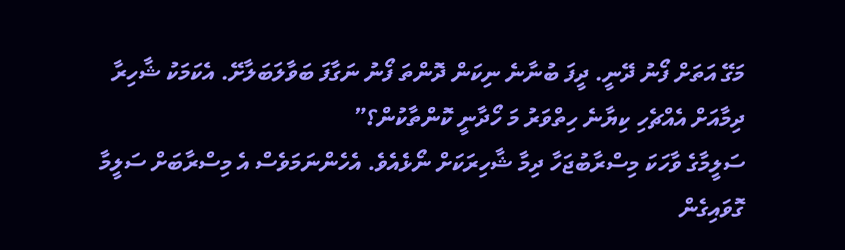މަގޭ އަތަށް ފޯނު ދޭނީ. ދީފަ ބުނާނެ ނިކަން ދޮންތަ ފޯނު ނަގާފަ ބަވާލަބަލާށޭ. އެކަމަކު ޝާހިރާ ދިމާއަށް އެއްޗެހި ކިޔާނެ ހިތްވަރު މަ ހޯދާނީ ކޮންތާކުން؟”
ސަލީމާގެ ވާހަކަ މިސްރާބުޖަހާ ދިމާ ޝާހިރަކަށް ނޯޅެއެވެ. އެހެންނަމަވެސް އެ މިސްރާބަށް ސަލީމާ ގޮވައިގެން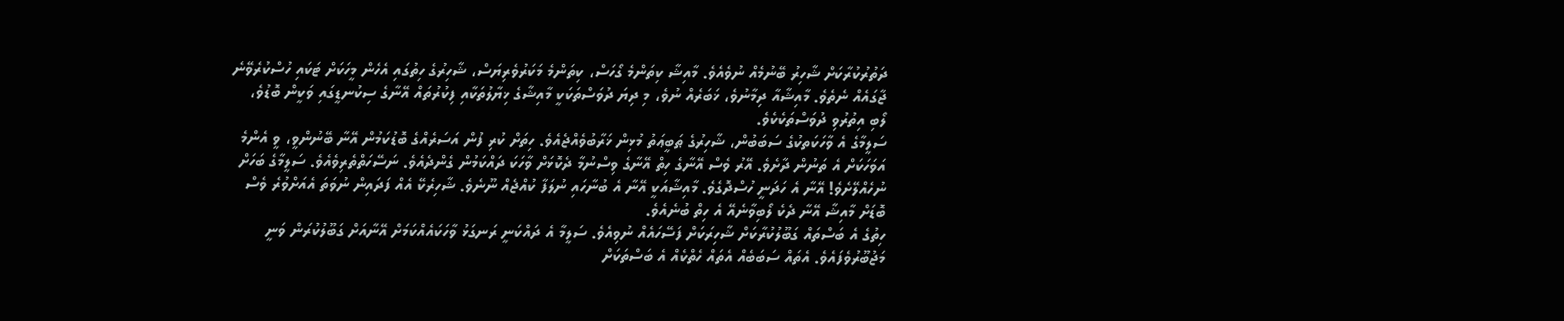ދަތުރުކުރާކަށް ޝާހިރު ބޭނުމެއް ނުވެއެވެ. މާއިޝާ ކިތަންމެ ގޯހަސް، ކިތަންމެ މަކަރުވެރިޔަސް، ޝާހިރުގެ ހިތުގައި އެހެން މީހަކަށް ޓަކައި ހުސްކުރެވޭނެ ޖާގައެއް ނެތެވެ. މާއިޝާއާ ދިމާނުވެ، ޚަބަރެއް ނުވެ، މި ދިޔަ ދުވަސްތަކަކީ މާއިޝާގެ ޚިޔާލުތަކާއި ފިކުރުތައް އޭނާގެ ސިކުނޑީގައި ވަކީން ބޮޑުވެ، ލޯބި އިތުރުވި ދުވަސްތަކެކެވެ.
ސަލީމާގެ އެ ވާހަކަތކުގެ ސަބަބުން، ޝާހިރުގެ ޠަބީޢަތު މުޅިން ޚަރާބުވެއްޖެއެވެ. ހިތަށް ކުރި ފުން އަސަރެއްގެ ބޮޑުކަމުން އޭނާ ބޭނުންވީ، ވީ އެންމެ އަވަހަކަށް އެ ތަނުން ދާށެވެ. އޭރު ވެސް އޭނާގެ ހިތް އޭނާގެ ވިސްނުމާ ދެކޮޅަށް ވާހަކަ ދައްކަމުން ގެންދެއެވެ. ނަސޭހަތްތެރިވެއެވެ. ސަލީމާގެ ބަހަށް ނުހެއްލޭށެވެ! އޭނާ އެ ހަދަނީ ހުސްދޮގެވެ. މާއިޝާއަކީ އޭނާ އެ ބުނާހައި ނުލަފާ ކުއްޖެއް ނޫނެވެ. ޝާހިރެކޭ އެއް ފަދައިން ނުވަތަ އެއަށްވުރެ ވެސް ބޮޑަށް މާއިޝާ އޭނާ ދެކެ ލޯބިވާނެއޭ އެ ހިތް ބުނެއެވެ.
ހިތުގެ އެ ބަސްތައް ގަބޫލުކުރާކަށް ޝާހިރަކަށް ފަސޭހައެއް ނުވިއެވެ. ސަލީމާ އެ ދައްކަނީ ރަނގަޅު ވާހަކައެއްކަމަށް އޭނާއަށް ގަބޫލުކުރަން ވަނީ މަޖުބޫރުވެފައެވެ. އެތައް ސަބަބެއް އެތައް ހެތްކެއް އެ ބަސްތަކަށް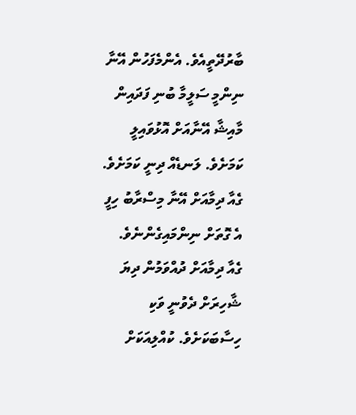ބާރުދޭތީއެވެ. އެންމެފަހުން އޭނާ ނިންމީ ސަލީމާ ބުނި ފަދައިން މާއިޝާ އޭނާއަށް އޮޅުވައިލީ ކަމަށެވެ. ލަނޑެއް ދިނީ ކަމަށެވެ. ގެއާ ދިމާއަށް އޭނާ މިސްރާބު ހިފީ އެ ގޮތަށް ނިންމައިގެންނެވެ.
ގެއާ ދިމާއަށް ދުއްވަމުން ދިޔަ ޝާހިރަށް ދެވުނީ ވަކި ހިސާބަކަށެވެ. ކުއްލިއަކަށް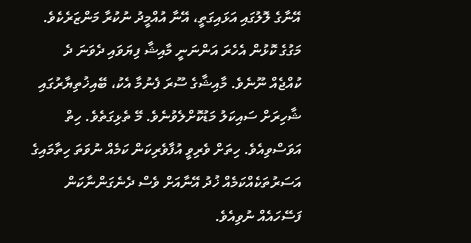އޭނާގެ ލޮލުގައި އަޅައިގަތީ، އޭނާ އުއްމީދު ނުކުރާ މަންޒަރެކެވެ. މަގުގެ ކޮޅުން އެހެރަ އަންނަނީ މާއިޝާ ފިޔަވައި ދެވަނަ ދެ ކުއްޖެއް ނޫނެވެ. މާއިޝާގެ ސޫރަ ފެނުމާ އެކު، ބޭއިޚުތިޔާރުގައި ޝާހިރަށް ސައިކަލު މަޑުކޮށްލެވުނެވެ. މޭ ތެޅިގަތެވެ. ހިތް އަވަސްވިއެވެ. ހިތަށް ވެރިވީ އުފާވެރިކަން ކަމެއް ނުވަތަ ހިތާމައިގެ އަސަރުތަކެއްކަމެއް ޚުދު އޭނާއަށް ވެސް ދެނެގަންނާކަން ފަސޭހައެއް ނުވިއެވެ.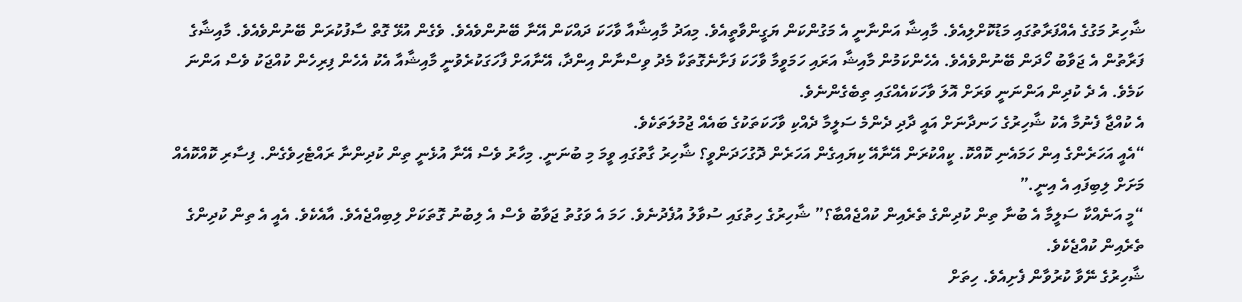ޝާހިރު މަގުގެ އެއްފަރާތުގައި މަޑުކޮށްލިއެވެ. މާއިޝާ އަންނާނީ އެ މަގުންކަން ޔަގީންވާތީއެވެ. މިއަދު މާއިޝާއާ ވާހަކަ ދައްކަން އޭނާ ބޭނުންވެއެވެ. ވެގެން އުޅޭ ގޮތް ސާފުކުރަން ބޭނުންވެއެވެ. މާއިޝާގެ ފަރާތުން އެ ޖަވާބު ހޯދަން ބޭނުންވެއެވެ. އެހެންކަމުން މާއިޝާ އަރައި ހަމަވީމާ ވާހަކަ ފަށާނެގޮތަކާ މެދު ވިސްނާން އިންދާ، އޭނާއަށް ފާހަގަކުރެވުނީ މާއިޝާއާ އެކު އެހެން ފިރިހެން ކުއްޖަކު ވެސް އަންނަ ކަމެވެ. އެ ދެ ކުދިން އަންނަނީ ވަރަށް އޮލަ ވާހަކައެއްގައި ތިބެގެންނެވެ.
އެ ކުއްޖާ ފެނުމާ އެކު ޝާހިރުގެ ހަނދާނަށް އައީ ދާދި ދެންމެ ސަލީމާ ދެއްކި ވާހަކަތަކުގެ ބައެއް ޖުމުލަތަކެވެ.
“އެއީ އަހަރެންގެ އިން ހަމައެނި ކޮއްކޮ. ކީއްކުރަން އޭނާއޭ ކިޔައިގެން އަހަރެން ދޮގުހަދަންވީ؟ ޝާހިރު ގާތުގައި ވީމަ މި ބުނަނީ. މިހާރު ވެސް އޭނާ އުޅެނީ ތިން ކުދިންނާ ރައްޓެހިވެގެން. ފިސާރި ކޮއްކޮއެއް މަށަށް ލިބިފައި އެ އިނީ.”
“މީ އަނެއްކާ ސަލީމާ އެ ބުނާ ތިން ކުދިންގެ ތެރެއިން ކުއްޖެއްބާ؟” ޝާހިރުގެ ހިތުގައި ސުވާލު އުފެދުނެވެ. ހަމަ އެ ވަގުތު ޖަވާބު ވެސް އެ ލިބުނު ގޮތަކަށް ލިބިއްޖެއެވެ. އާއެކެވެ. އެއީ އެ ތިން ކުދިންގެ ތެރެއިން ކުއްޖެކެވެ.
ޝާހިރުގެ ނޭވާ ކުރުވާން ފެށިއެވެ. ހިތަށް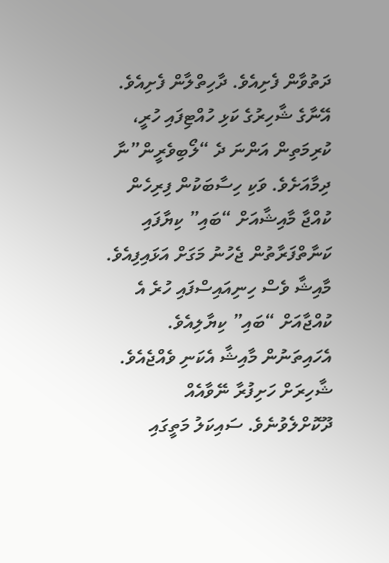ދަތުވާން ފެށިއެވެ. ދާހިތްލާން ފެށިއެވެ. އޭނާގެ ޝާހިރުގެ ކަޅި ހުއްޓިފައި ހުރީ، ކުރިމަތިން އަންނަ ދެ “ލޯބިވެރީން”ނާ ދިމާއަށެވެ. ވަކި ހިސާބަކުން ފިރިހެން ކުއްޖާ މާއިޝާއަށް “ބައި” ކިޔާފައި ކަނާތްފަރާތުން ޖެހުނު މަގަށް އަޅައިފިއެވެ. މާއިޝާ ވެސް ހިނިއައިސްފައި ހުރެ އެ ކުއްޖާއަށް “ބައި” ކިޔާލިއެވެ. އެހައިތަނުން މާއިޝާ އެކަނި ވެއްޖެއެވެ. ޝާހިރަށް ހަށިފުރާ ނޭވާއެއް ދޫކޮށްލެވުނެވެ. ސައިކަލު މަތީގައި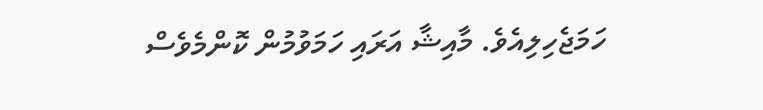ހަމަޖެހިލިއެވެ. މާއިޝާ އަރައި ހަމަވުމުން ކޮންމެވެސް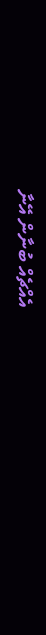އެއްޗެއް ބުނާން އޭނާ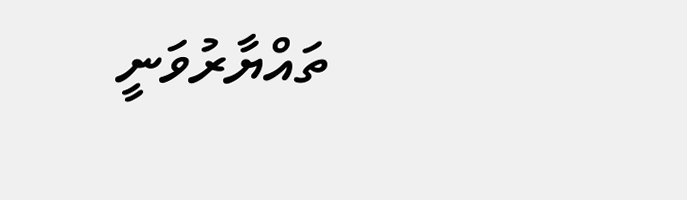ތައްޔާރުވަނީ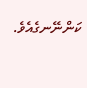ކަންނޭނގެއެވެ.